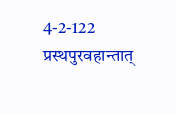4-2-122 प्रस्थपुरवहान्तात्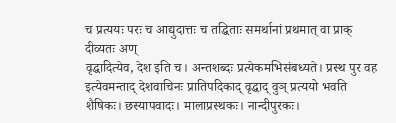च प्रत्ययः परः च आद्युदात्तः च तद्धिताः समर्थानां प्रथमात् वा प्राक् दीव्यतः अण्
वृद्धादित्येव, देश इति च। अन्तशब्दः प्रत्येकमभिसंबध्यते। प्रस्थ पुर वह इत्येवमन्ताद् देशवाचिनः प्रातिपदिकाद् वृद्धाद् वुञ् प्रत्ययो भवति शैषिकः। छस्यापवादः। मालाप्रस्थकः। नान्दीपुरकः।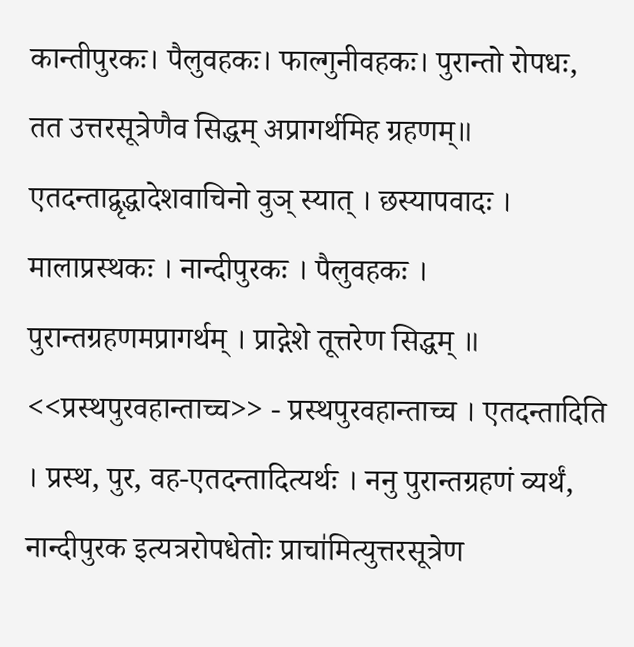कान्तीपुरकः। पैलुवहकः। फाल्गुनीवहकः। पुरान्तो रोपधः, तत उत्तरसूत्रेणैव सिद्धम् अप्रागर्थमिह ग्रहणम्॥
एतदन्ताद्वृद्धादेशवाचिनो वुञ् स्यात् । छस्यापवादः । मालाप्रस्थकः । नान्दीपुरकः । पैलुवहकः । पुरान्तग्रहणमप्रागर्थम् । प्राद्गेशे तूत्तरेण सिद्धम् ॥
<<प्रस्थपुरवहान्ताच्च>> - प्रस्थपुरवहान्ताच्च । एतदन्तादिति । प्रस्थ, पुर, वह-एतदन्तादित्यर्थः । ननु पुरान्तग्रहणं व्यर्थं, नान्दीपुरक इत्यत्ररोपधेतोः प्राचा॑मित्युत्तरसूत्रेण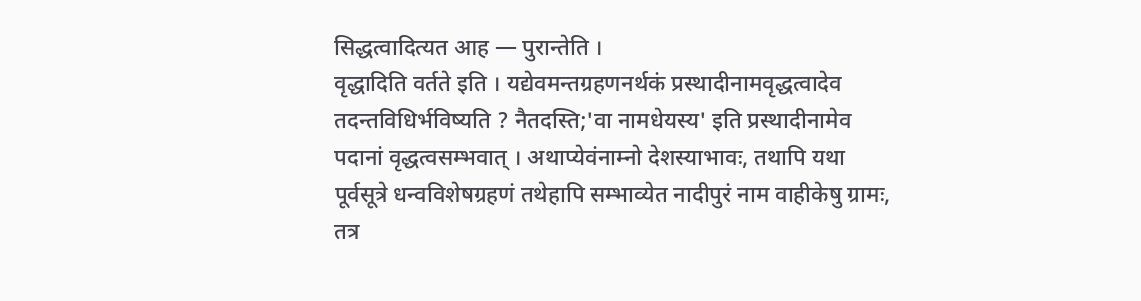सिद्धत्वादित्यत आह — पुरान्तेति ।
वृद्धादिति वर्तते इति । यद्येवमन्तग्रहणनर्थकं प्रस्थादीनामवृद्धत्वादेव तदन्तविधिर्भविष्यति ? नैतदस्ति;'वा नामधेयस्य' इति प्रस्थादीनामेव पदानां वृद्धत्वसम्भवात् । अथाप्येवंनाम्नो देशस्याभावः, तथापि यथा पूर्वसूत्रे धन्वविशेषग्रहणं तथेहापि सम्भाव्येत नादीपुरं नाम वाहीकेषु ग्रामः, तत्र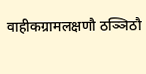वाहीकग्रामलक्षणौ ठञ्ञिठौ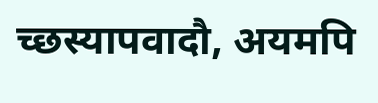च्छस्यापवादौ, अयमपि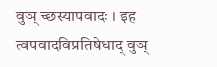वुञ् च्छस्यापवादः । इह त्वपवादविप्रतिषेधाद् वुञ्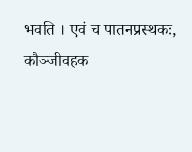भवति । एवं च पातनप्रस्थकः, कौञ्जीवहक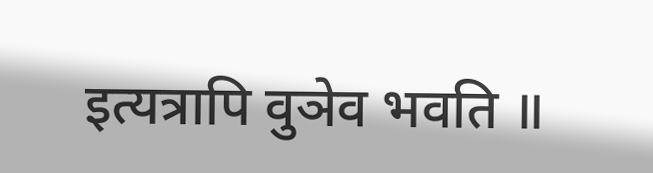इत्यत्रापि वुञेव भवति ॥